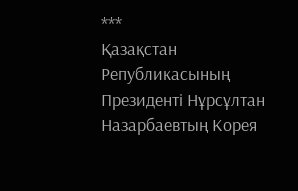***
Қазақстан Републикасының Президенті Нұрсұлтан Назарбаевтың Корея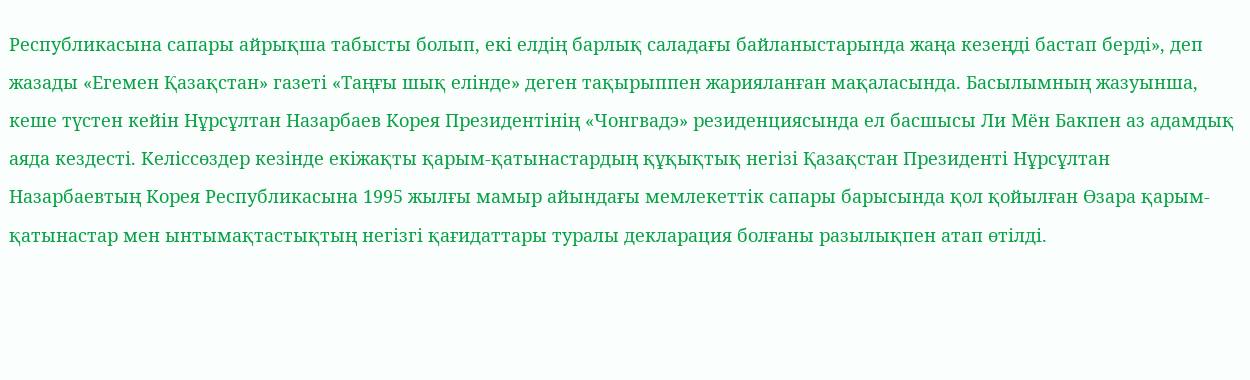Республикасына сапары айрықша табысты болып, екі елдің барлық саладағы байланыстарында жаңа кезеңді бастап берді», деп жазады «Егемен Қазақстан» газеті «Таңғы шық елінде» деген тақырыппен жарияланған мақаласында. Басылымның жазуынша, кеше түстен кейін Нұрсұлтан Назарбаев Корея Президентінің «Чонгвадэ» резиденциясында ел басшысы Ли Мён Бакпен аз адамдық аяда кездесті. Келіссөздер кезінде екіжақты қарым-қатынастардың құқықтық негізі Қазақстан Президенті Нұрсұлтан Назарбаевтың Корея Республикасына 1995 жылғы мамыр айындағы мемлекеттік сапары барысында қол қойылған Өзара қарым-қатынастар мен ынтымақтастықтың негізгі қағидаттары туралы декларация болғаны разылықпен атап өтілді.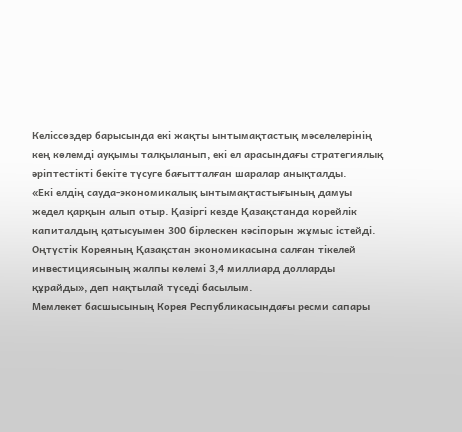Келіссөздер барысында екі жақты ынтымақтастық мәселелерінің кең көлемді ауқымы талқыланып, екі ел арасындағы стратегиялық әріптестікті бекіте түсуге бағытталған шаралар анықталды.
«Екі елдің сауда-экономикалық ынтымақтастығының дамуы жедел қарқын алып отыр. Қазіргі кезде Қазақстанда корейлік капиталдың қатысуымен 300 бірлескен кәсіпорын жұмыс істейді. Оңтүстік Кореяның Қазақстан экономикасына салған тікелей инвестициясының жалпы көлемі 3,4 миллиард долларды құрайды», деп нақтылай түседі басылым.
Мемлекет басшысының Корея Республикасындағы ресми сапары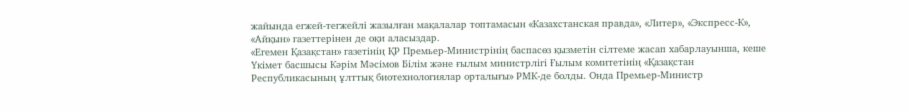жайында егжей-тегжейлі жазылған мақалалар топтамасын «Казахстанская правда», «Литер», «Экспресс-К», «Айқын» газеттерінен де оқи аласыздар.
«Егемен Қазақстан» газетінің ҚР Премьер-Министрінің баспасөз қызметін сілтеме жасап хабарлауынша, кеше Үкімет басшысы Кәрім Мәсімов Білім және ғылым министрлігі Ғылым комитетінің «Қазақстан Республикасының ұлттық биотехнологиялар орталығы» РМК-де болды. Онда Премьер-Министр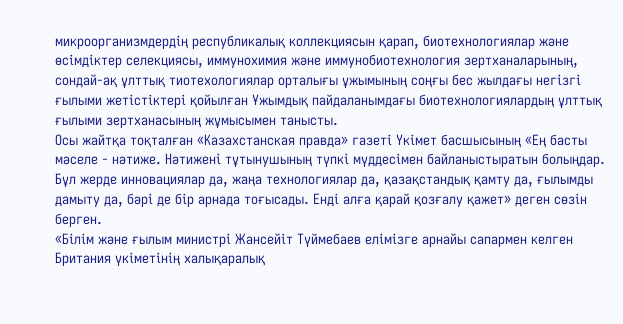микроорганизмдердің республикалық коллекциясын қарап, биотехнологиялар және өсімдіктер селекциясы, иммунохимия және иммунобиотехнология зертханаларының, сондай-ақ ұлттық тиотехологиялар орталығы ұжымының соңғы бес жылдағы негізгі ғылыми жетістіктері қойылған Ұжымдық пайдаланымдағы биотехнологиялардың ұлттық ғылыми зертханасының жұмысымен танысты.
Осы жайтқа тоқталған «Казахстанская правда» газеті Үкімет басшысының «Ең басты мәселе - нәтиже. Нәтижені тұтынушының түпкі мүддесімен байланыстыратын болыңдар. Бұл жерде инновациялар да, жаңа технологиялар да, қазақстандық қамту да, ғылымды дамыту да, бәрі де бір арнада тоғысады. Енді алға қарай қозғалу қажет» деген сөзін берген.
«Білім және ғылым министрі Жансейіт Түймебаев елімізге арнайы сапармен келген Британия үкіметінің халықаралық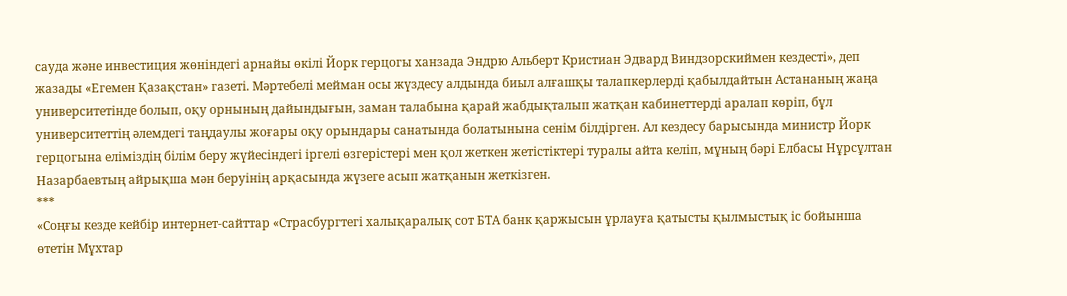сауда және инвестиция жөніндегі арнайы өкілі Йорк герцогы ханзада Эндрю Альберт Кристиан Эдвард Виндзорскиймен кездесті», деп жазады «Егемен Қазақстан» газеті. Мәртебелі мейман осы жүздесу алдында биыл алғашқы талапкерлерді қабылдайтын Астананың жаңа университетінде болып, оқу орнының дайындығын, заман талабына қарай жабдықталып жатқан кабинеттерді аралап көріп, бұл университеттің әлемдегі таңдаулы жоғары оқу орындары санатында болатынына сенім білдірген. Ал кездесу барысында министр Йорк герцогына еліміздің білім беру жүйесіндегі іргелі өзгерістері мен қол жеткен жетістіктері туралы айта келіп, мұның бәрі Елбасы Нұрсұлтан Назарбаевтың айрықша мән беруінің арқасында жүзеге асып жатқанын жеткізген.
***
«Соңғы кезде кейбір интернет-сайттар «Страсбургтегі халықаралық сот БТА банк қаржысын ұрлауға қатысты қылмыстық іс бойынша өтетін Мұхтар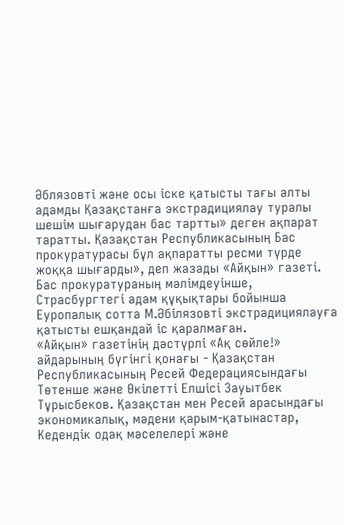Әблязовті және осы іске қатысты тағы алты адамды Қазақстанға экстрадициялау туралы шешім шығарудан бас тартты» деген ақпарат таратты. Қазақстан Республикасының Бас прокуратурасы бұл ақпаратты ресми түрде жоққа шығарды», деп жазады «Айқын» газеті. Бас прокуратураның мәлімдеуінше, Страсбургтегі адам құқықтары бойынша Еуропалық сотта М.Әбілязовті экстрадициялауға қатысты ешқандай іс қаралмаған.
«Айқын» газетінің дәстүрлі «Ақ сөйле!» айдарының бүгінгі қонағы - Қазақстан Республикасының Ресей Федерациясындағы Төтенше және Өкілетті Елшісі Зауытбек Тұрысбеков. Қазақстан мен Ресей арасындағы экономикалық, мәдени қарым-қатынастар, Кедендік одақ мәселелері және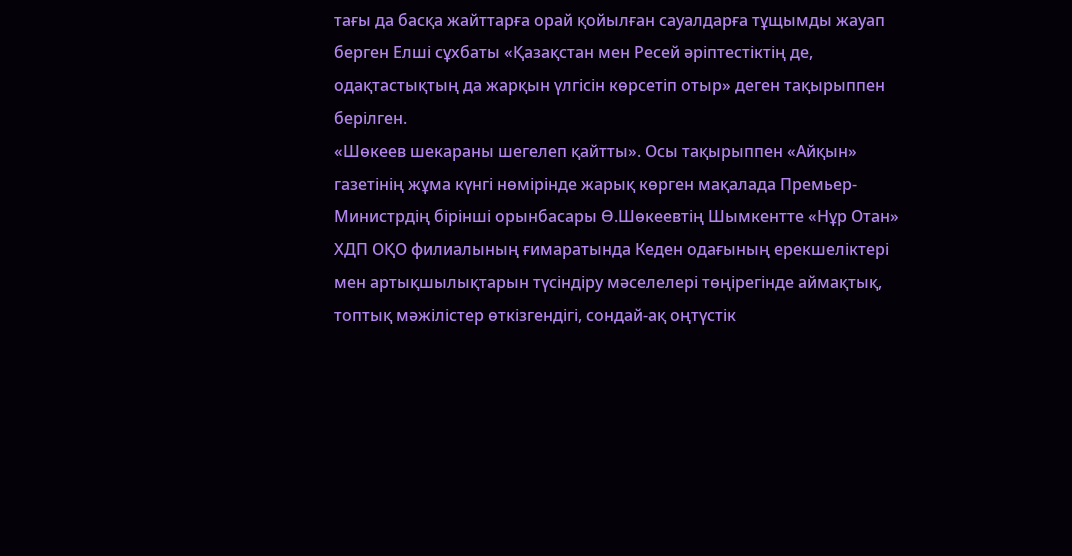тағы да басқа жайттарға орай қойылған сауалдарға тұщымды жауап берген Елші сұхбаты «Қазақстан мен Ресей әріптестіктің де, одақтастықтың да жарқын үлгісін көрсетіп отыр» деген тақырыппен берілген.
«Шөкеев шекараны шегелеп қайтты». Осы тақырыппен «Айқын» газетінің жұма күнгі нөмірінде жарық көрген мақалада Премьер-Министрдің бірінші орынбасары Ө.Шөкеевтің Шымкентте «Нұр Отан» ХДП ОҚО филиалының ғимаратында Кеден одағының ерекшеліктері мен артықшылықтарын түсіндіру мәселелері төңірегінде аймақтық, топтық мәжілістер өткізгендігі, сондай-ақ оңтүстік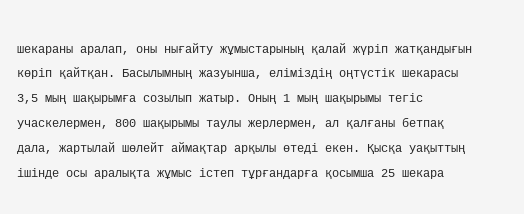шекараны аралап, оны нығайту жұмыстарының қалай жүріп жатқандығын көріп қайтқан. Басылымның жазуынша, еліміздің оңтүстік шекарасы 3,5 мың шақырымға созылып жатыр. Оның 1 мың шақырымы тегіс учаскелермен, 800 шақырымы таулы жерлермен, ал қалғаны бетпақ дала, жартылай шөлейт аймақтар арқылы өтеді екен. Қысқа уақыттың ішінде осы аралықта жұмыс істеп тұрғандарға қосымша 25 шекара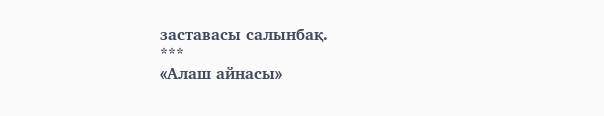заставасы салынбақ.
***
«Алаш айнасы»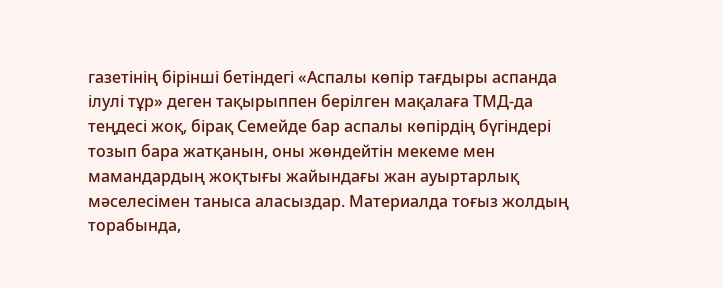газетінің бірінші бетіндегі «Аспалы көпір тағдыры аспанда ілулі тұр» деген тақырыппен берілген мақалаға ТМД-да теңдесі жоқ, бірақ Семейде бар аспалы көпірдің бүгіндері тозып бара жатқанын, оны жөндейтін мекеме мен мамандардың жоқтығы жайындағы жан ауыртарлық мәселесімен таныса аласыздар. Материалда тоғыз жолдың торабында,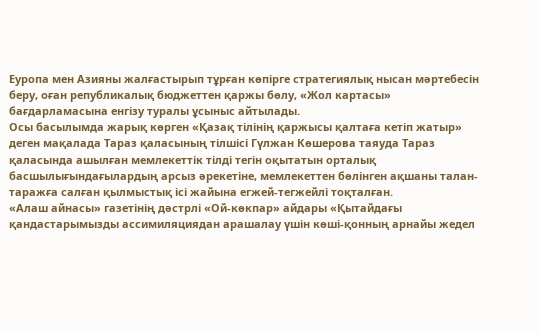Еуропа мен Азияны жалғастырып тұрған көпірге стратегиялық нысан мәртебесін беру, оған републикалық бюджеттен қаржы бөлу, «Жол картасы» бағдарламасына енгізу туралы ұсыныс айтылады.
Осы басылымда жарық көрген «Қазақ тілінің қаржысы қалтаға кетіп жатыр» деген мақалада Тараз қаласының тілшісі Гүлжан Көшерова таяуда Тараз қаласында ашылған мемлекеттік тілді тегін оқытатын орталық басшылығындағылардың арсыз әрекетіне, мемлекеттен бөлінген ақшаны талан-таражға салған қылмыстық ісі жайына егжей-тегжейлі тоқталған.
«Алаш айнасы» газетінің дәстрлі «Ой-көкпар» айдары «Қытайдағы қандастарымызды ассимиляциядан арашалау үшін көші-қонның арнайы жедел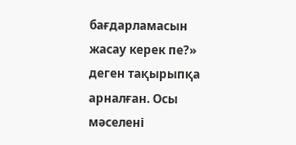бағдарламасын жасау керек пе?» деген тақырыпқа арналған. Осы мәселені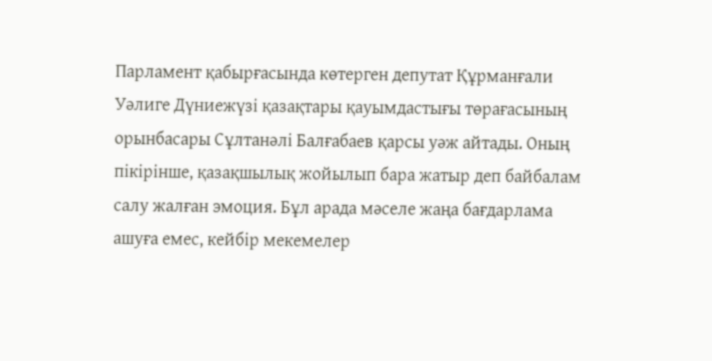Парламент қабырғасында көтерген депутат Құрманғали Уәлиге Дүниежүзі қазақтары қауымдастығы төрағасының орынбасары Сұлтанәлі Балғабаев қарсы уәж айтады. Оның пікірінше, қазақшылық жойылып бара жатыр деп байбалам салу жалған эмоция. Бұл арада мәселе жаңа бағдарлама ашуға емес, кейбір мекемелер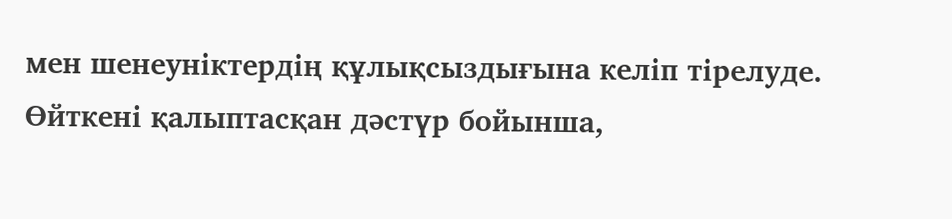мен шенеуніктердің құлықсыздығына келіп тірелуде. Өйткені қалыптасқан дәстүр бойынша,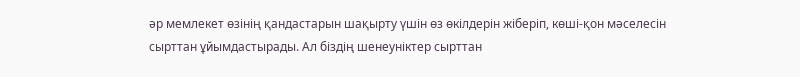әр мемлекет өзінің қандастарын шақырту үшін өз өкілдерін жіберіп, көші-қон мәселесін сырттан ұйымдастырады. Ал біздің шенеуніктер сырттан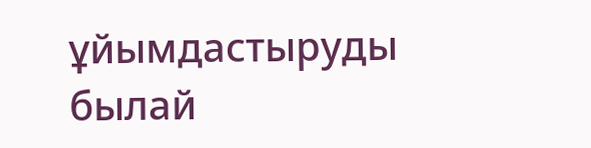ұйымдастыруды былай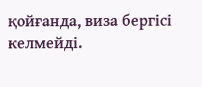қойғанда, виза бергісі келмейді.